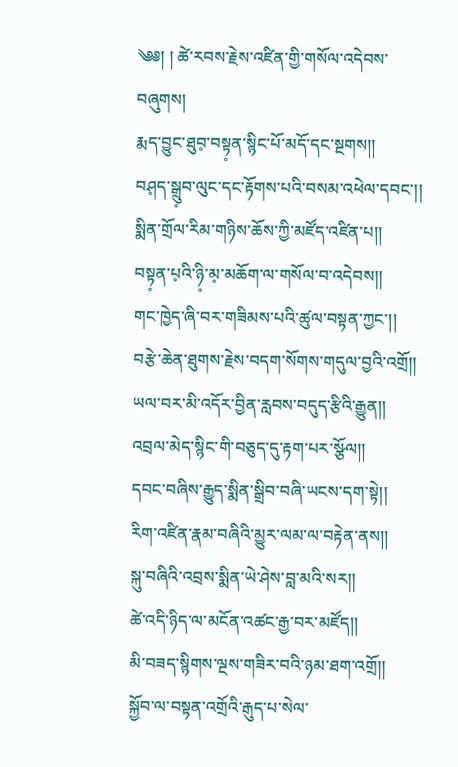༄༅། ། ཚེ་རབས་རྗེས་འཛིན་གྱི་གསོལ་འདེབས་བཞུགས།
རྨད་བྱུང་ཐུབ༷་བསྟ༷ན་སྙིང་པོ་མདོ་དང་སྔགས།།
བཤ༷ད་སྒྲུ༷བ་ལུང་དང་རྟོགས་པའི་བསམ་འཕེལ་དབང་།།
སྨིན་གྲོལ་རིམ་གཉིས་ཆོས་ཀྱི་མཛོད་འཛིན་པ།།
བསྟ༷ན་པ༷འི་ཉི༷་མ༷་མཆོག་ལ་གསོལ་བ་འདེབས།།
གང་ཁྱེད་ཞི་བར་གཟིམས་པའི་ཚུལ་བསྟན་ཀྱང་།།
བརྩེ་ཆེན་ཐུགས་རྗེས་བདག་སོགས་གདུལ་བྱའི་འགྲོ།།
ཡལ་བར་མི་འདོར་བྱིན་རླབས་བདུད་རྩིའི་རྒྱུན།།
འབྲལ་མེད་སྙིང་གི་བཅུད་དུ་རྟག་པར་སྩོལ།།
དབང་བཞིས་རྒྱུད་སྨིན་སྒྲིབ་བཞི་ཡངས་དག་སྟེ།།
རིག་འཛིན་རྣམ་བཞིའི་མྱུར་ལམ་ལ་བརྟེན་ནས།།
སྐུ་བཞིའི་འབྲས་སྨིན་ཡེ་ཤེས་བླ་མའི་སར།།
ཚེ་འདི་ཉིད་ལ་མངོན་འཚང་རྒྱ་བར་མཛོད།།
མི་བཟད་སྙིགས་ལྔས་གཟིར་བའི་ཉམ་ཐག་འགྲོ།།
སྐྱོབ་ལ་བསྟན་འགྲོའི་རྒུད་པ་སེལ་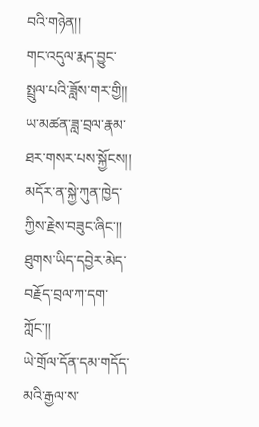བའི་གཉེན།།
གང་འདུལ་རྨད་བྱུང་སྤྲུལ་པའི་ཟློས་གར་གྱི།།
ཡ་མཚན་ཟླ་བྲལ་རྣམ་ཐར་གསར་པས་སྐྱོངས།།
མདོར་ན་སྐྱེ་ཀུན་ཁྱེད་ཀྱིས་རྗེས་བཟུང་ཞིང་།།
ཐུགས་ཡིད་དབྱེར་མེད་བརྗོད་བྲལ་ཀ་དག་ཀློང་།།
ཡེ་གྲོལ་དོན་དམ་གདོད་མའི་རྒྱལ་ས་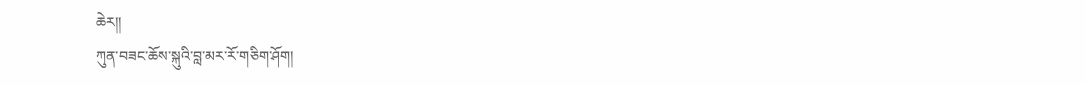ཆེར།།
ཀུན་བཟང་ཆོས་སྐུའི་བླ་མར་རོ་གཅིག་ཤོག།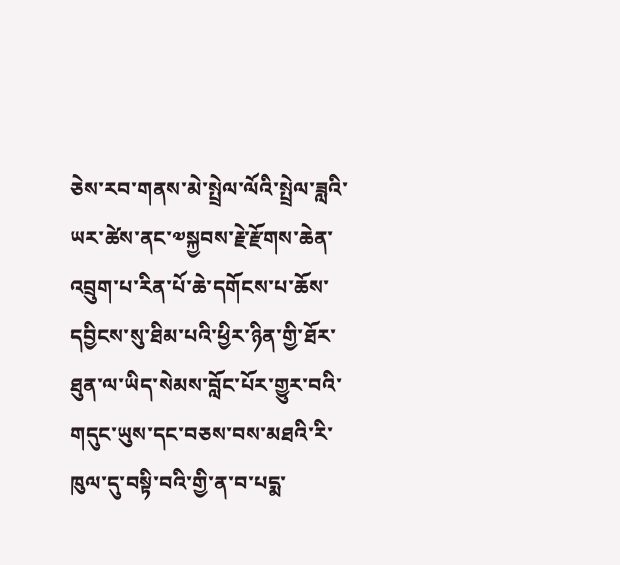ཅེས་རབ་གནས་མེ་སྤྲེལ་ལོའི་སྤྲེལ་ཟླའི་ཡར་ཚེས་ནང་༧སྐྱབས་རྗེ་རྫོགས་ཆེན་འབྲུག་པ་རིན་པོ་ཆེ་དགོངས་པ་ཆོས་དབྱིངས་སུ་ཐིམ་པའི་ཕྱིར་ཉིན་གྱི་ཐོར་ཐུན་ལ་ཡིད་སེམས་བློང་པོར་གྱུར་བའི་གདུང་ཡུས་དང་བཅས་བས་མཐའི་རི་ཁུལ་དུ་བསྟི་བའི་གྱི་ན་བ་པདྨ་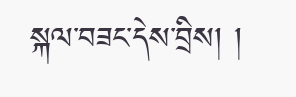སྐལ་བཟང་དེས་བྲིས། །